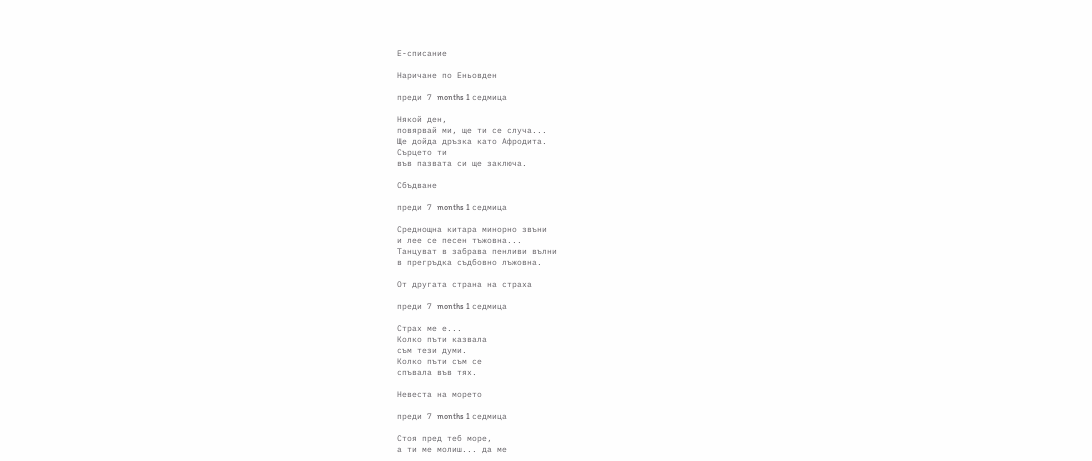Е-списание

Наричане по Еньовден

преди 7 months 1 седмица

Някой ден,
повярвай ми, ще ти се случа...
Ще дойда дръзка като Афродита.
Сърцето ти
във пазвата си ще заключа.

Сбъдване

преди 7 months 1 седмица

Среднощна китара минорно звъни
и лее се песен тъжовна...
Танцуват в забрава пенливи вълни
в прегръдка съдбовно лъжовна.

От другата страна на страха

преди 7 months 1 седмица

Страх ме е...
Колко пъти казвала
съм тези думи.
Колко пъти съм се
спъвала във тях.

Невеста на морето

преди 7 months 1 седмица

Стоя пред теб море,
а ти ме молиш... да ме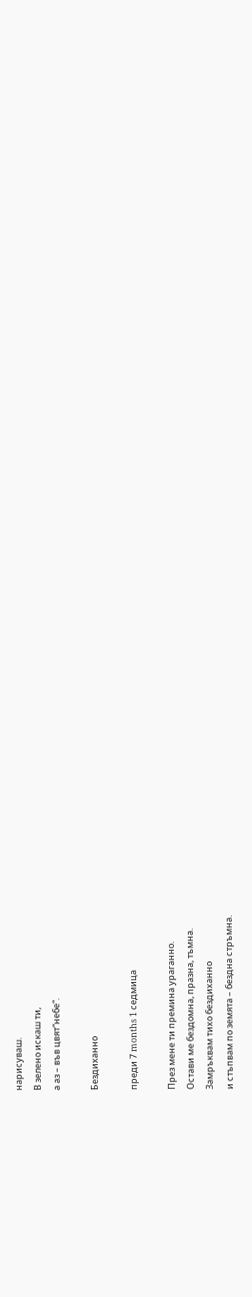нарисуваш.
В зелено искаш ти,
а аз – във цвят“небе“.

Бездиханно

преди 7 months 1 седмица

През мене ти премина ураганно.
Остави ме бездомна, празна, тъмна.
Замръквам тихо бездиханно
и стъпвам по земята – бездна стръмна.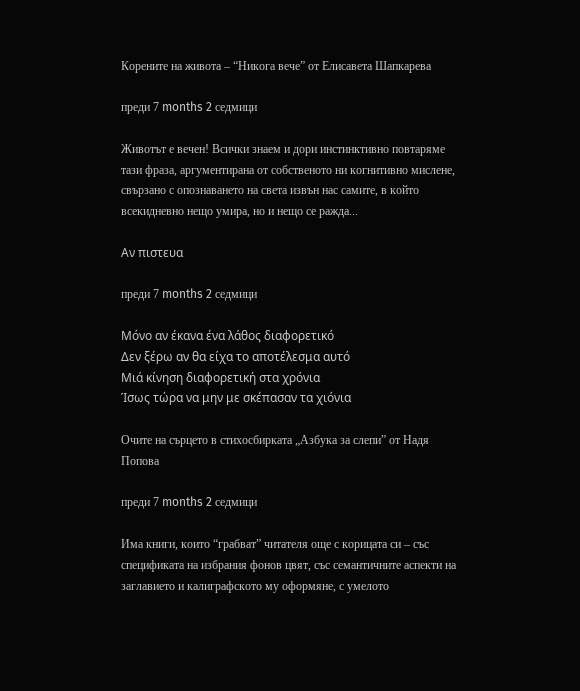Корените на живота – “Никога вече” от Елисавета Шапкарева

преди 7 months 2 седмици

Животът е вечен! Всички знаем и дори инстинктивно повтаряме тази фраза, аргументирана от собственото ни когнитивно мислене, свързано с опознаването на света извън нас самите, в който всекидневно нещо умира, но и нещо се ражда...

Αν πιστευα

преди 7 months 2 седмици

Μόνο αν έκανα ένα λάθος διαφορετικό
Δεν ξέρω αν θα είχα το αποτέλεσμα αυτό
Μιά κίνηση διαφορετική στα χρόνια
Ίσως τώρα να μην με σκέπασαν τα χιόνια

Очите на сърцето в стихосбирката „Азбука за слепи” от Надя Попова

преди 7 months 2 седмици

Има книги, които “грабват” читателя още с корицата си – със спецификата на избрания фонов цвят, със семантичните аспекти на заглавието и калиграфското му оформяне, с умелото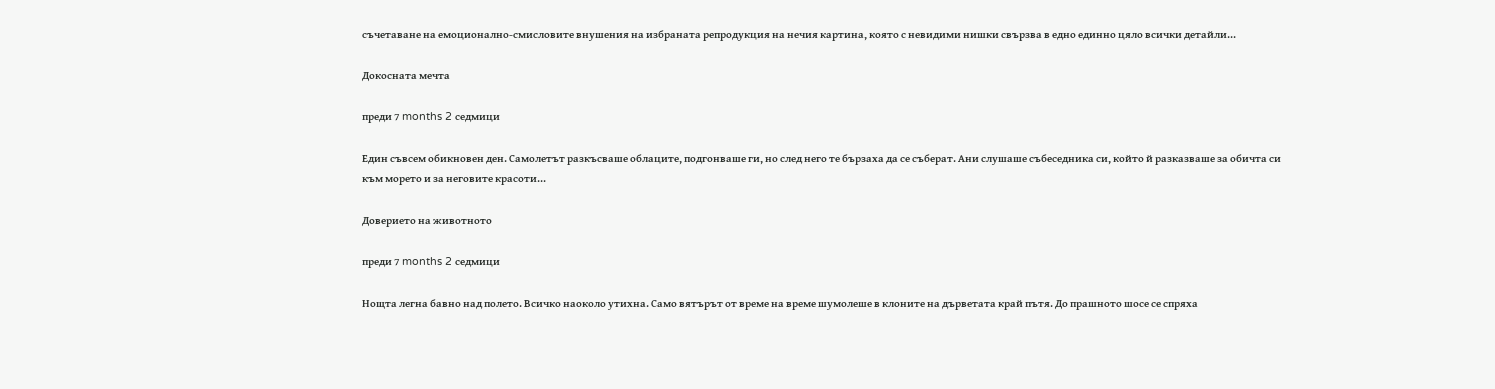съчетаване на емоционално-смисловите внушения на избраната репродукция на нечия картина, която с невидими нишки свързва в едно единно цяло всички детайли...

Докосната мечта

преди 7 months 2 седмици

Един съвсем обикновен ден. Самолетът разкъсваше облаците, подгонваше ги, но след него те бързаха да се съберат. Ани слушаше събеседника си, който й разказваше за обичта си към морето и за неговите красоти...

Доверието на животното

преди 7 months 2 седмици

Нощта легна бавно над полето. Всичко наоколо утихна. Само вятърът от време на време шумолеше в клоните на дърветата край пътя. До прашното шосе се спряха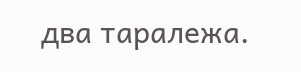два таралежа.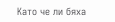Като че ли бяха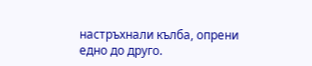настръхнали кълба, опрени едно до друго.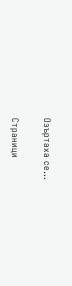Озъртаха се...

Страници